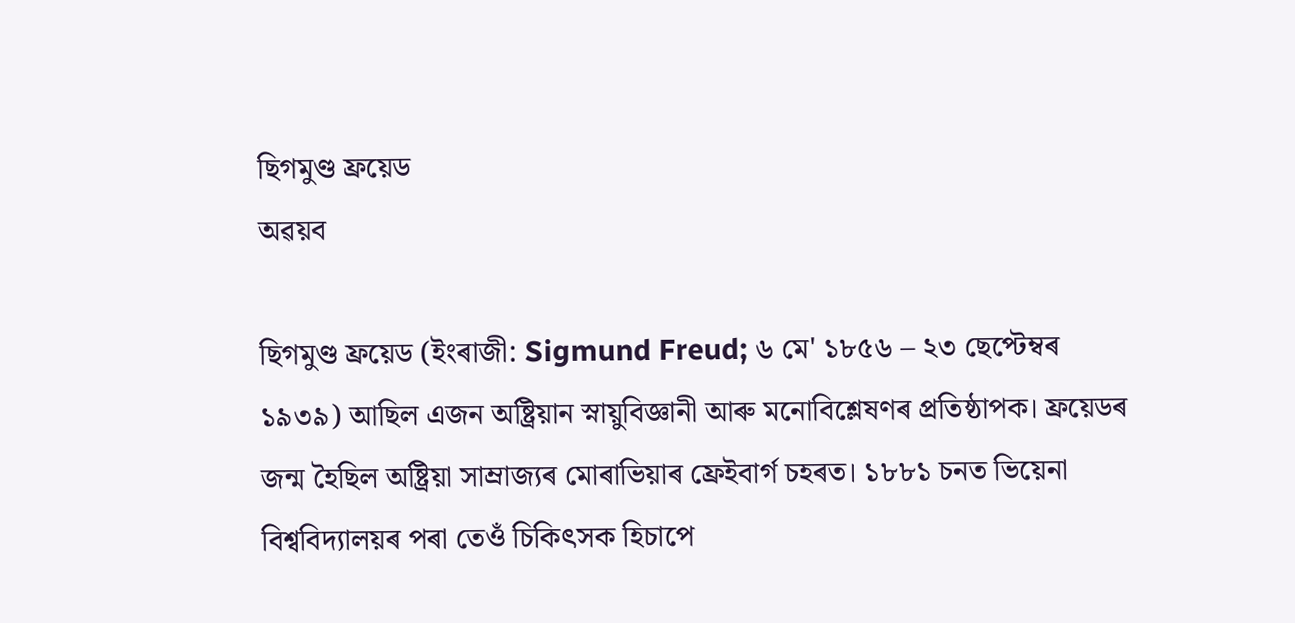ছিগমুণ্ড ফ্ৰয়েড
অৱয়ব

ছিগমুণ্ড ফ্ৰয়েড (ইংৰাজী: Sigmund Freud; ৬ মে' ১৮৫৬ – ২৩ ছেপ্টেম্বৰ ১৯৩৯) আছিল এজন অষ্ট্ৰিয়ান স্নায়ুবিজ্ঞানী আৰু মনোবিশ্লেষণৰ প্ৰতিষ্ঠাপক। ফ্ৰয়েডৰ জন্ম হৈছিল অষ্ট্ৰিয়া সাম্ৰাজ্যৰ মোৰাভিয়াৰ ফ্ৰেইবাৰ্গ চহৰত। ১৮৮১ চনত ভিয়েনা বিশ্ববিদ্যালয়ৰ পৰা তেওঁ চিকিৎসক হিচাপে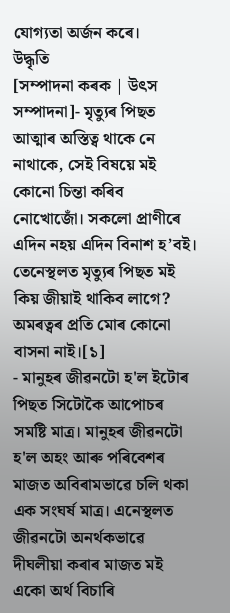যোগ্যতা অৰ্জন কৰে।
উদ্ধৃতি
[সম্পাদনা কৰক | উৎস সম্পাদনা]- মৃত্যুৰ পিছত আত্মাৰ অস্তিত্ব থাকে নে নাথাকে, সেই বিষয়ে মই কোনো চিন্তা কৰিব নোখোজোঁ। সকলো প্ৰাণীৰে এদিন নহয় এদিন বিনাশ হ’বই। তেনেস্থলত মৃত্যুৰ পিছত মই কিয় জীয়াই থাকিব লাগে? অমৰত্বৰ প্ৰতি মোৰ কোনো বাসনা নাই।[১]
- মানুহৰ জীৱনটো হ'ল ইটোৰ পিছত সিটোকৈ আপোচৰ সমষ্টি মাত্ৰ। মানুহৰ জীৱনটো হ'ল অহং আৰু পৰিবেশৰ মাজত অবিৰামভাৱে চলি থকা এক সংঘৰ্ষ মাত্ৰ। এনেস্থলত জীৱনটো অনৰ্থকভাৱে দীঘলীয়া কৰাৰ মাজত মই একো অৰ্থ বিচাৰি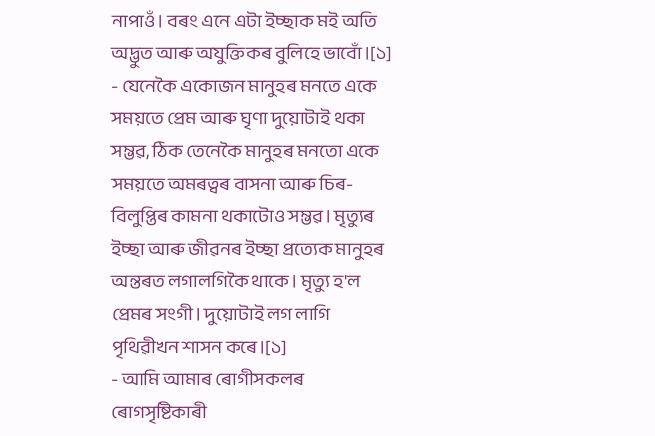নাপাওঁ। বৰং এনে এটা ইচ্ছাক মই অতি অদ্ভুত আৰু অযুক্তিকৰ বুলিহে ভাবোঁ।[১]
- যেনেকৈ একোজন মানুহৰ মনতে একে সময়তে প্ৰেম আৰু ঘৃণা দুয়োটাই থকা সম্ভৱ, ঠিক তেনেকৈ মানুহৰ মনতো একে সময়তে অমৰত্বৰ বাসনা আৰু চিৰ-বিলুপ্তিৰ কামনা থকাটোও সম্ভৱ। মৃত্যুৰ ইচ্ছা আৰু জীৱনৰ ইচ্ছা প্ৰত্যেক মানুহৰ অন্তৰত লগালগিকৈ থাকে। মৃত্যু হ'ল প্ৰেমৰ সংগী। দুয়োটাই লগ লাগি পৃথিৱীখন শাসন কৰে।[১]
- আমি আমাৰ ৰোগীসকলৰ ৰোগসৃষ্টিকাৰী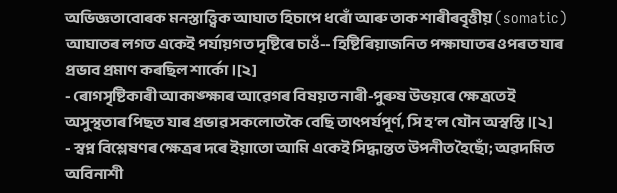অভিজ্ঞতাবোৰক মনস্তাত্ত্বিক আঘাত হিচাপে ধৰোঁ আৰু তাক শাৰীৰবৃত্তীয় (somatic) আঘাতৰ লগত একেই পৰ্যায়গত দৃষ্টিৰে চাওঁ-- হিষ্টিৰিয়াজনিত পক্ষাঘাতৰ ওপৰত যাৰ প্ৰভাব প্ৰমাণ কৰছিল শাৰ্কো।[২]
- ৰোগসৃষ্টিকাৰী আকাঙ্ক্ষাৰ আৱেগৰ বিষয়ত নাৰী-পুৰুষ উভয়ৰে ক্ষেত্ৰতেই অসুস্থতাৰ পিছত যাৰ প্ৰভাৱ সকলোতকৈ বেছি তাৎপৰ্যপূৰ্ণ, সি হ’ল যৌন অস্বস্তি।[২]
- স্বপ্ন বিশ্লেষণৰ ক্ষেত্ৰৰ দৰে ইয়াতো আমি একেই সিদ্ধান্তত উপনীত হৈছোঁ; অৱদমিত অবিনাশী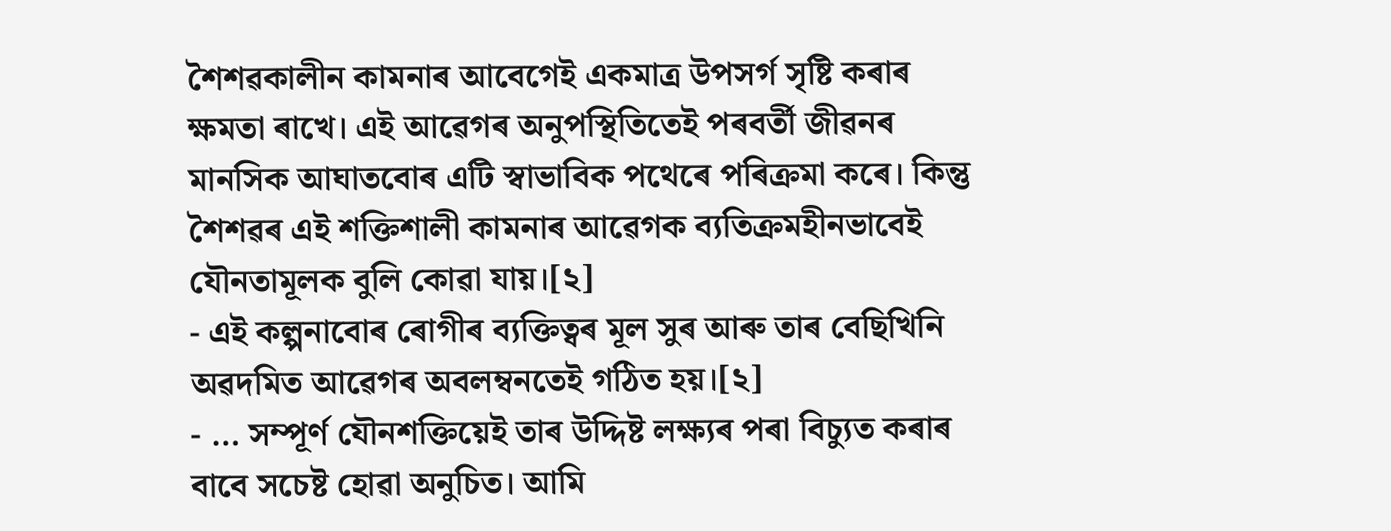শৈশৱকালীন কামনাৰ আবেগেই একমাত্ৰ উপসৰ্গ সৃষ্টি কৰাৰ ক্ষমতা ৰাখে। এই আৱেগৰ অনুপস্থিতিতেই পৰবৰ্তী জীৱনৰ মানসিক আঘাতবোৰ এটি স্বাভাবিক পথেৰে পৰিক্ৰমা কৰে। কিন্তু শৈশৱৰ এই শক্তিশালী কামনাৰ আৱেগক ব্যতিক্ৰমহীনভাবেই যৌনতামূলক বুলি কোৱা যায়।[২]
- এই কল্পনাবোৰ ৰোগীৰ ব্যক্তিত্বৰ মূল সুৰ আৰু তাৰ বেছিখিনি অৱদমিত আৱেগৰ অবলম্বনতেই গঠিত হয়।[২]
- … সম্পূৰ্ণ যৌনশক্তিয়েই তাৰ উদ্দিষ্ট লক্ষ্যৰ পৰা বিচ্যুত কৰাৰ বাবে সচেষ্ট হোৱা অনুচিত। আমি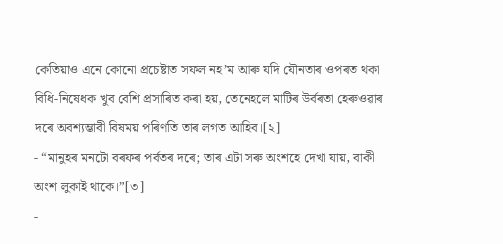কেতিয়াও এনে কোনো প্ৰচেষ্টাত সফল নহ’ম আৰু যদি যৌনতাৰ ওপৰত থকা বিধি-নিষেধক খুব বেশি প্ৰসাৰিত কৰা হয়, তেনেহলে মাটিৰ উৰ্বৰতা হেৰুওৱাৰ দৰে অবশ্যম্ভাবী বিষময় পৰিণতি তাৰ লগত আহিব।[২]
- “মানুহৰ মনটো বৰফৰ পৰ্বতৰ দৰে; তাৰ এটা সৰু অংশহে দেখা যায়, বাকী অংশ লুকাই থাকে।”[৩]
-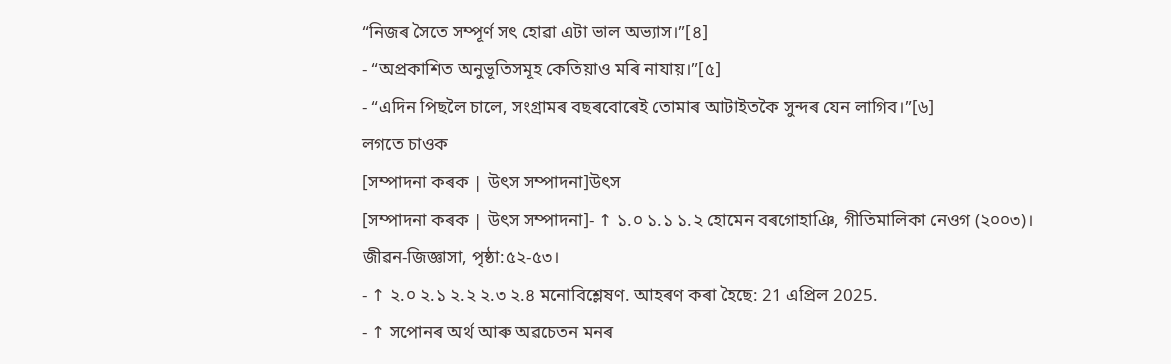“নিজৰ সৈতে সম্পূৰ্ণ সৎ হোৱা এটা ভাল অভ্যাস।”[৪]
- “অপ্ৰকাশিত অনুভূতিসমূহ কেতিয়াও মৰি নাযায়।”[৫]
- “এদিন পিছলৈ চালে, সংগ্ৰামৰ বছৰবোৰেই তোমাৰ আটাইতকৈ সুন্দৰ যেন লাগিব।”[৬]
লগতে চাওক
[সম্পাদনা কৰক | উৎস সম্পাদনা]উৎস
[সম্পাদনা কৰক | উৎস সম্পাদনা]- ↑ ১.০ ১.১ ১.২ হোমেন বৰগোহাঞি, গীতিমালিকা নেওগ (২০০৩)। জীৱন-জিজ্ঞাসা, পৃষ্ঠা:৫২-৫৩।
- ↑ ২.০ ২.১ ২.২ ২.৩ ২.৪ মনোবিশ্লেষণ. আহৰণ কৰা হৈছে: 21 এপ্ৰিল 2025.
- ↑ সপোনৰ অৰ্থ আৰু অৱচেতন মনৰ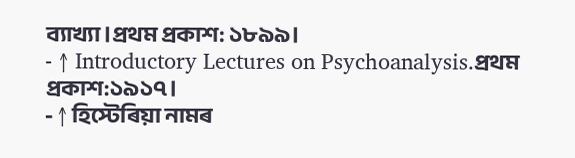ব্যাখ্যা।প্ৰথম প্ৰকাশ: ১৮৯৯।
- ↑ Introductory Lectures on Psychoanalysis.প্ৰথম প্ৰকাশ:১৯১৭।
- ↑ হিস্টেৰিয়া নামৰ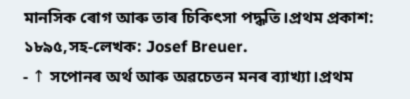মানসিক ৰোগ আৰু তাৰ চিকিৎসা পদ্ধতি।প্ৰথম প্ৰকাশ: ১৮৯৫,সহ-লেখক: Josef Breuer.
- ↑ সপোনৰ অৰ্থ আৰু অৱচেতন মনৰ ব্যাখ্যা।প্ৰথম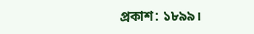প্ৰকাশ: ১৮৯৯।